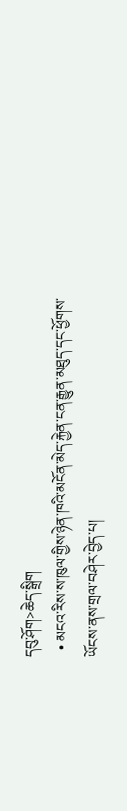དབུ་ཤོག>ཆེད་སྒྲིག
  • མངའ་རིས་ས་ཁུལ་གྱིས་ཉེན་ཁའི་མངོན་མེད་རྐྱེན་ངན་རྒྱུན་མཐུད་དང་ཕྱོགས་ཡོངས་ནས་གྲལ་བཤེར་བྱེད་པ།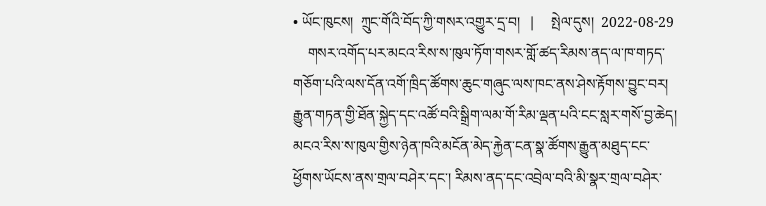• ཡོང་ཁུངས།  ཀྲུང་གོའི་བོད་ཀྱི་གསར་འགྱུར་དྲ་བ།   |     སྤེལ་དུས།  2022-08-29
    གསར་འགོད་པར་མངའ་རིས་ས་ཁུལ་ཏོག་གསར་གློ་ཚད་རིམས་ནད་ལ་ཁ་གཏད་གཅོག་པའི་ལས་དོན་འགོ་ཁྲིད་ཚོགས་ཆུང་གཞུང་ལས་ཁང་ནས་ཤེས་རྟོགས་བྱུང་བར། རྒྱུན་གཏན་གྱི་ཐོན་སྐྱེད་དང་འཚོ་བའི་སྒྲིག་ལམ་གོ་རིམ་ལྡན་པའི་ངང་སླར་གསོ་བྱ་ཆེད། མངའ་རིས་ས་ཁུལ་གྱིས་ཉེན་ཁའི་མངོན་མེད་རྐྱེན་ངན་སྣ་ཚོགས་རྒྱུན་མཐུད་ངང་ཕྱོགས་ཡོངས་ནས་གྲལ་བཤེར་དང་། རིམས་ནད་དང་འབྲེལ་བའི་མི་སྣར་གྲལ་བཤེར་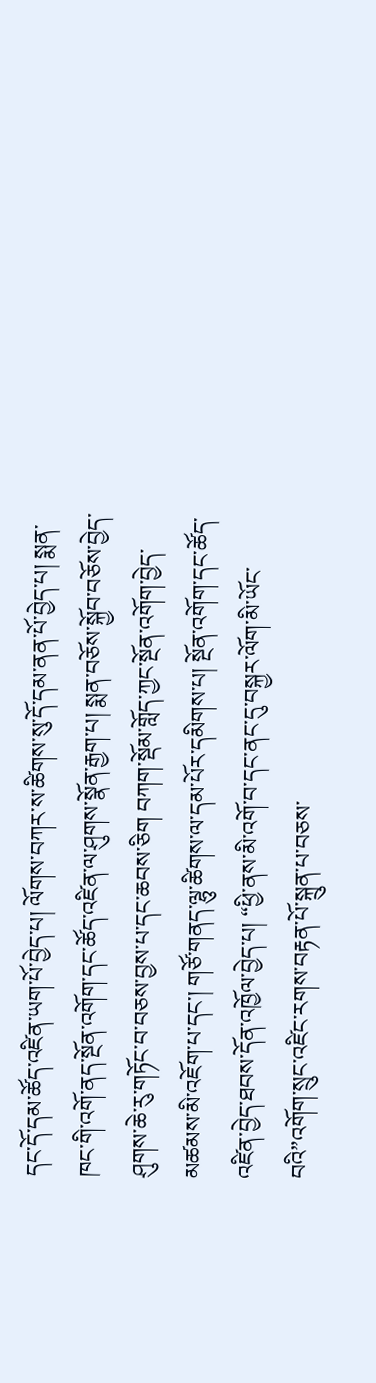དང་དོ་དམ་ཚོད་འཛིན་ཡག་པོ་བྱེད་པ། ལོགས་བཀར་ས་ཚིགས་སུ་དོ་དམ་ནན་པོ་བྱེད་པ། སྨན་ཁང་གི་འགོ་ནད་སྔོན་འགོག་དང་ཚོད་འཛིན་ལ་ཤུགས་སྣོན་རྒྱག་པ། སྨན་བཅོས་སྐྱོབ་བཅོས་བྱེད་ཤུགས་ཆེ་རུ་གཏོང་བ་བཅས་བྱས་པ་དང་ཆབས་ཅིག བཀག་སྡོམ་གློད་ཀྱང་སྔོན་འགོག་བྱེད་མཚམས་མི་འཇོག་པ་དང་། གཙོ་གནད་ལྷུ་ཚིགས་ལ་དམ་པོར་དམིགས་པ། སྔོན་འགོག་དང་ཚོད་འཛིན་བྱེད་ཐབས་དོན་འཁྱོལ་བྱེད་པ། “ཕྱི་ནས་མི་འགོ་བ་དང་ནང་དུ་བསྐྱར་ལོག་མི་ཡོང་བའི”འགོག་སྲུང་འཛིང་རགས་བརྟན་པོ་སྐྲུན་པ་བཅས་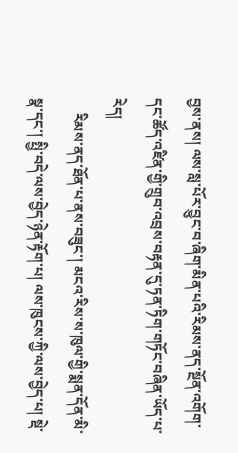བྱས་ནས། ལས་སླ་པོར་བྱུང་བ་ཞིག་མིན་པའི་རིམས་ནད་སྔོན་འགོག་དང་ཚོད་འཛིན་གྱི་གྲུབ་འབྲས་བརྟན་དུ་ཏན་ཏིག་གཏོང་བཞིན་ཡོད་པ་རེད།
    རིམས་ནད་ཐོན་པ་ནས་བཟུང་། མངའ་རིས་ས་ཁུལ་གྱི་སྨན་དོན་མི་སྣ་དང་། སྤྱི་བདེ་ལས་བྱེད་ཉེན་རྟོག་པ། ལས་ཁུངས་ཀྱི་ལས་བྱེད་པ། སྡེ་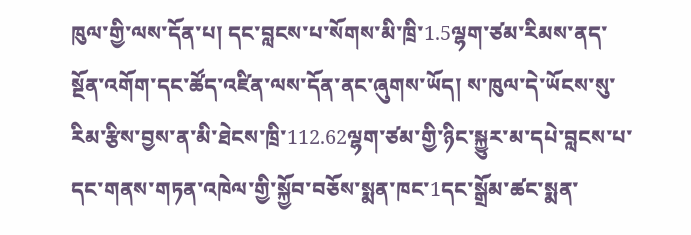ཁུལ་གྱི་ལས་དོན་པ། དང་བླངས་པ་སོགས་མི་ཁྲི་1.5ལྷག་ཙམ་རིམས་ནད་སྔོན་འགོག་དང་ཚོད་འཛིན་ལས་དོན་ནང་ཞུགས་ཡོད། ས་ཁུལ་དེ་ཡོངས་སུ་རིམ་རྩིས་བྱས་ན་མི་ཐེངས་ཁྲི་112.62ལྷག་ཙམ་གྱི་ཉིང་སྐྱུར་མ་དཔེ་བླངས་པ་དང་གནས་གཏན་འཁེལ་གྱི་སྐྱོབ་བཅོས་སྨན་ཁང་1དང་སྒྲོམ་ཚང་སྨན་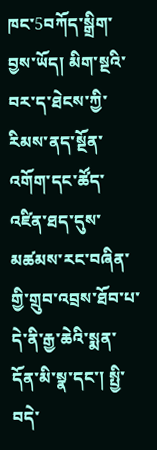ཁང་5བཀོད་སྒྲིག་བྱས་ཡོད། མིག་སྔའི་བར་ད་ཐེངས་ཀྱི་རིམས་ནད་སྔོན་འགོག་དང་ཚོད་འཛིན་ཐད་དུས་མཚམས་རང་བཞིན་གྱི་གྲུབ་འབྲས་ཐོབ་པ་དེ་ནི་རྒྱ་ཆེའི་སྨན་དོན་མི་སྣ་དང་། སྤྱི་བདེ་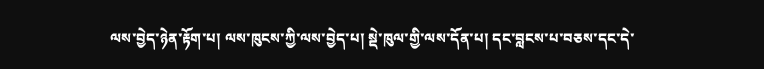ལས་བྱེད་ཉེན་རྟོག་པ། ལས་ཁུངས་ཀྱི་ལས་བྱེད་པ། སྡེ་ཁུལ་གྱི་ལས་དོན་པ། དང་བླངས་པ་བཅས་དང་དེ་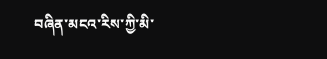བཞིན་མངའ་རིས་ཀྱི་མི་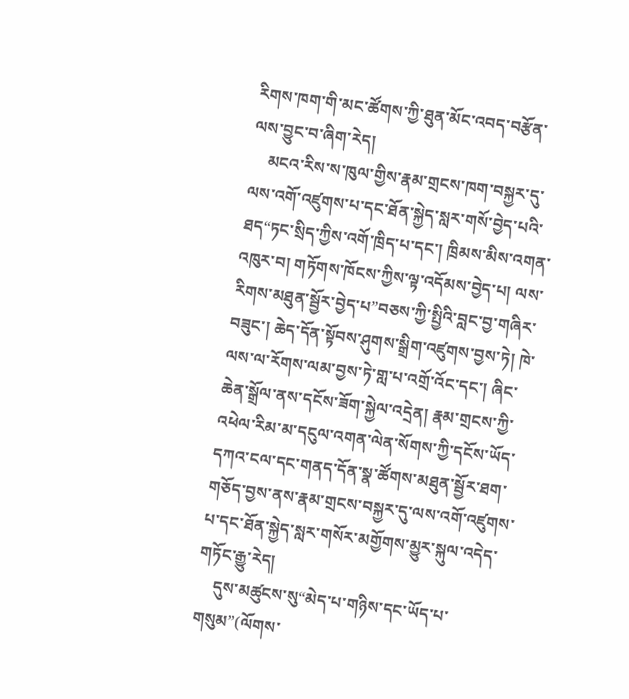རིགས་ཁག་གི་མང་ཚོགས་ཀྱི་ཐུན་མོང་འབད་བརྩོན་ལས་བྱུང་བ་ཞིག་རེད།
    མངའ་རིས་ས་ཁུལ་གྱིས་རྣམ་གྲངས་ཁག་བསྐྱར་དུ་ལས་འགོ་འཛུགས་པ་དང་ཐོན་སྐྱེད་སླར་གསོ་བྱེད་པའི་ཐད“ཏང་སྲིད་ཀྱིས་འགོ་ཁྲིད་པ་དང་། ཁྲིམས་མིས་འགན་འཁུར་བ། གཏོགས་ཁོངས་ཀྱིས་ལྟ་འདོམས་བྱེད་པ། ལས་རིགས་མཐུན་སྦྱོར་བྱེད་པ”བཅས་ཀྱི་སྤྱིའི་བླང་བྱ་གཞིར་བཟུང་། ཆེད་དོན་སྟོབས་ཤུགས་སྒྲིག་འཛུགས་བྱས་ཏེ། ཁེ་ལས་ལ་རོགས་ལམ་བྱས་ཏེ་གླ་པ་འགྲོ་འོང་དང་། ཞིང་ཆེན་སྒྲོལ་ནས་དངོས་ཟོག་སྐྱེལ་འདྲེན། རྣམ་གྲངས་ཀྱི་འཕེལ་རིམ་མ་དངུལ་འགན་ལེན་སོགས་ཀྱི་དངོས་ཡོད་དཀའ་ངལ་དང་གནད་དོན་སྣ་ཚོགས་མཐུན་སྦྱོར་ཐག་གཅོད་བྱས་ནས་རྣམ་གྲངས་བསྐྱར་དུ་ལས་འགོ་འཛུགས་པ་དང་ཐོན་སྐྱེད་སླར་གསོར་མགྱོགས་མྱུར་སྐུལ་འདེད་གཏོང་རྒྱུ་རེད།
    དུས་མཚུངས་སུ“མེད་པ་གཉིས་དང་ཡོད་པ་གསུམ”(ལོགས་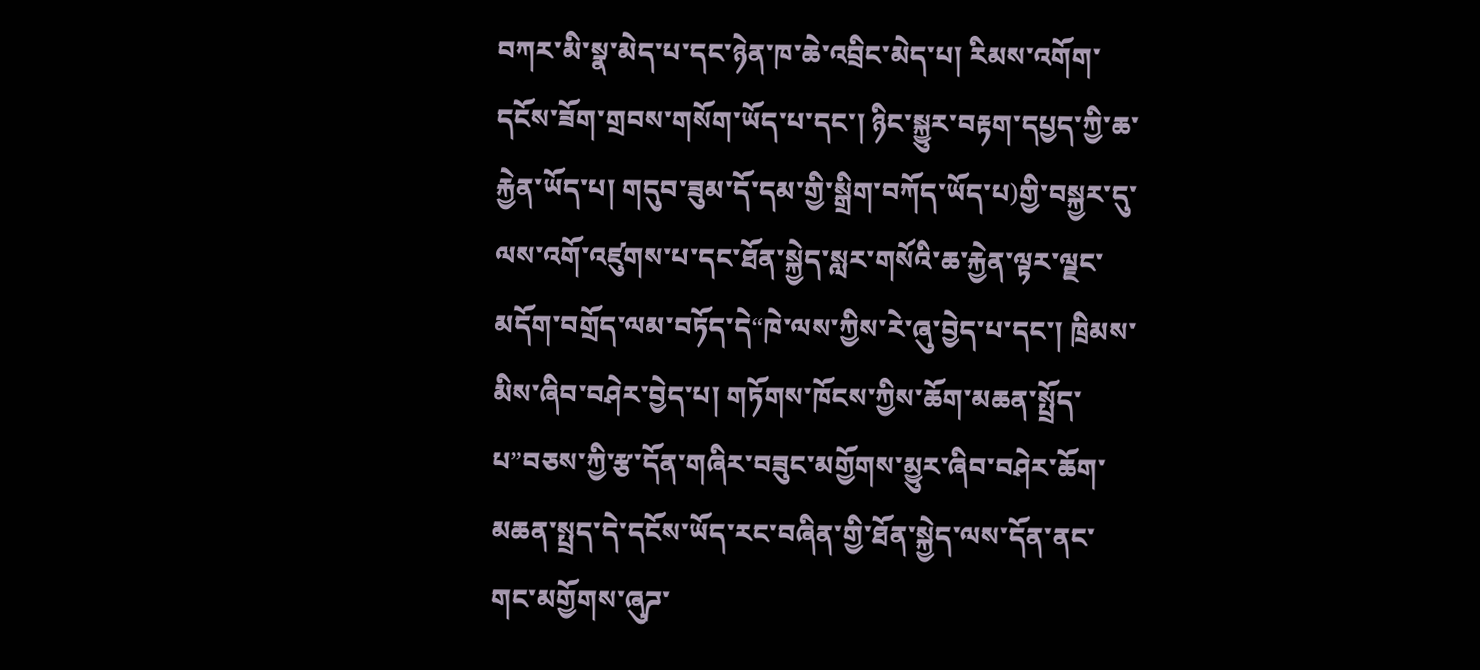བཀར་མི་སྣ་མེད་པ་དང་ཉེན་ཁ་ཆེ་འབྲིང་མེད་པ། རིམས་འགོག་དངོས་ཟོག་གྲབས་གསོག་ཡོད་པ་དང་། ཉིང་སྐྱུར་བརྟག་དཔྱད་ཀྱི་ཆ་རྐྱེན་ཡོད་པ། གདུབ་ཟུམ་དོ་དམ་གྱི་སྒྲིག་བཀོད་ཡོད་པ)གྱི་བསྐྱར་དུ་ལས་འགོ་འཛུགས་པ་དང་ཐོན་སྐྱེད་སླར་གསོའི་ཆ་རྐྱེན་ལྟར་ལྗང་མདོག་བགྲོད་ལམ་བཏོད་དེ“ཁེ་ལས་ཀྱིས་རེ་ཞུ་བྱེད་པ་དང་། ཁྲིམས་མིས་ཞིབ་བཤེར་བྱེད་པ། གཏོགས་ཁོངས་ཀྱིས་ཆོག་མཆན་སྤྲོད་པ”བཅས་ཀྱི་རྩ་དོན་གཞིར་བཟུང་མགྱོགས་མྱུར་ཞིབ་བཤེར་ཆོག་མཆན་སྤྲད་དེ་དངོས་ཡོད་རང་བཞིན་གྱི་ཐོན་སྐྱེད་ལས་དོན་ནང་གང་མགྱོགས་ཞུཌ་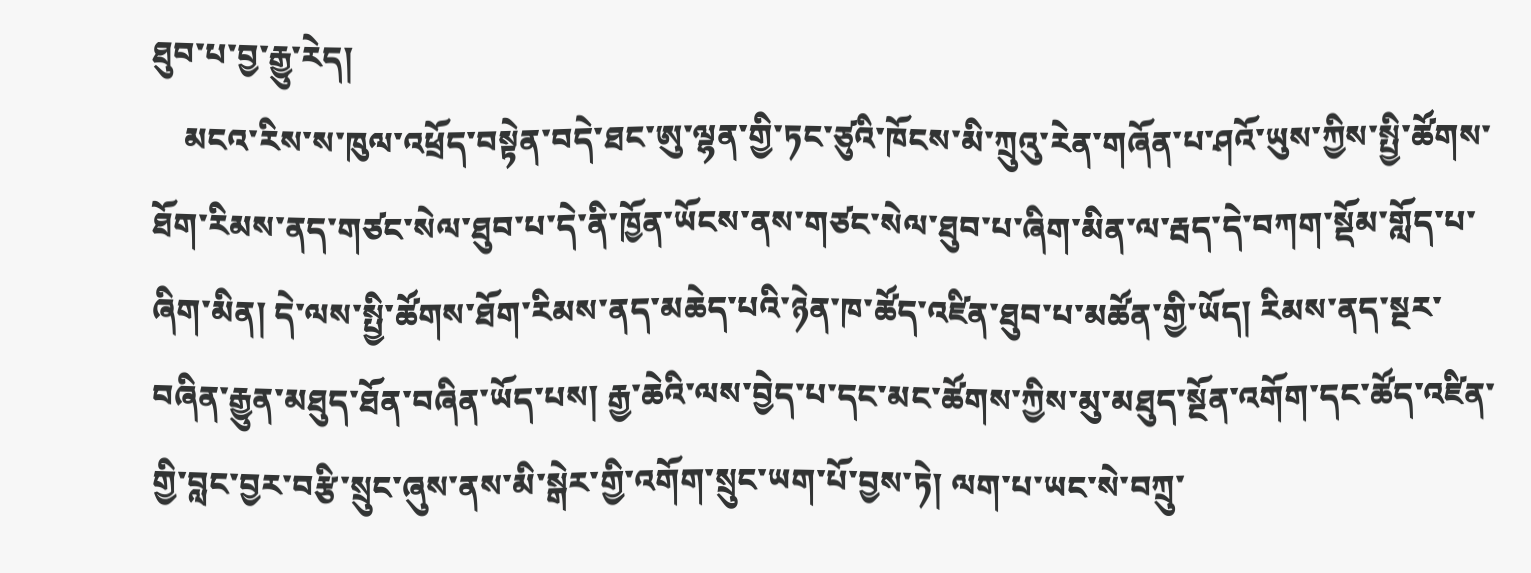ཐུབ་པ་བྱ་རྒྱུ་རེད།
    མངའ་རིས་ས་ཁུལ་འཕྲོད་བསྟེན་བདེ་ཐང་ཨུ་ལྷན་གྱི་ཏང་ཙུའི་ཁོངས་མི་ཀྲུའུ་རེན་གཞོན་པ་ཤའོ་ཡུས་ཀྱིས་སྤྱི་ཚོགས་ཐོག་རིམས་ནད་གཙང་སེལ་ཐུབ་པ་དེ་ནི་ཁྱོན་ཡོངས་ནས་གཙང་སེལ་ཐུབ་པ་ཞིག་མིན་ལ་རྦད་དེ་བཀག་སྡོམ་གློད་པ་ཞིག་མིན། དེ་ལས་སྤྱི་ཚོགས་ཐོག་རིམས་ནད་མཆེད་པའི་ཉེན་ཁ་ཚོད་འཛིན་ཐུབ་པ་མཚོན་གྱི་ཡོད། རིམས་ནད་སྔར་བཞིན་རྒྱུན་མཐུད་ཐོན་བཞིན་ཡོད་པས། རྒྱ་ཆེའི་ལས་བྱེད་པ་དང་མང་ཚོགས་ཀྱིས་མུ་མཐུད་སྔོན་འགོག་དང་ཚོད་འཛིན་གྱི་བླང་བྱར་བརྩི་སྲུང་ཞུས་ནས་མི་སྒེར་གྱི་འགོག་སྲུང་ཡག་པོ་བྱས་ཏེ། ལག་པ་ཡང་སེ་བཀྲུ་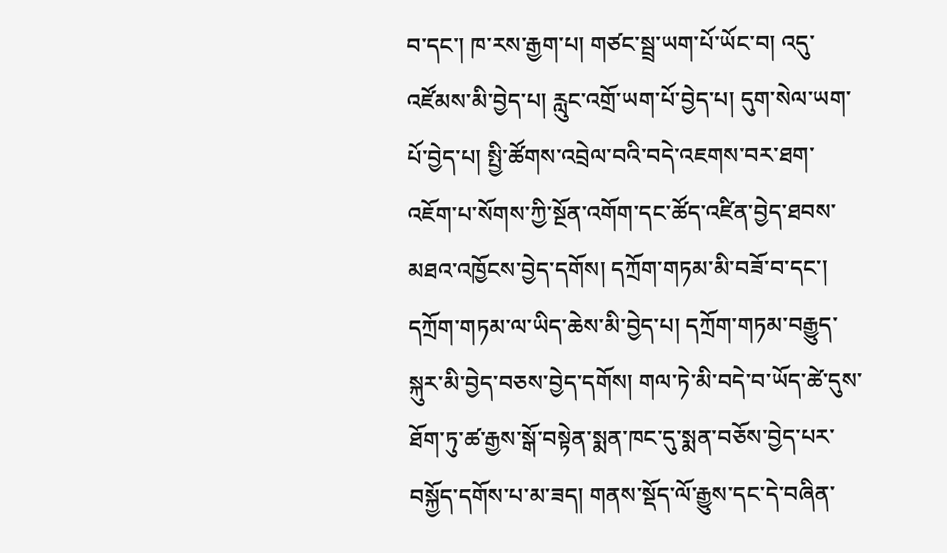བ་དང་། ཁ་རས་རྒྱག་པ། གཙང་སྦྲ་ཡག་པོ་ཡོང་བ། འདུ་འཛོམས་མི་བྱེད་པ། རླུང་འགྲོ་ཡག་པོ་བྱེད་པ། དུག་སེལ་ཡག་པོ་བྱེད་པ། སྤྱི་ཚོགས་འབྲེལ་བའི་བདེ་འཇགས་བར་ཐག་འཇོག་པ་སོགས་ཀྱི་སྔོན་འགོག་དང་ཚོད་འཛིན་བྱེད་ཐབས་མཐའ་འཁྱོངས་བྱེད་དགོས། དཀྲོག་གཏམ་མི་བཟོ་བ་དང་། དཀྲོག་གཏམ་ལ་ཡིད་ཆེས་མི་བྱེད་པ། དཀྲོག་གཏམ་བརྒྱུད་སྐུར་མི་བྱེད་བཅས་བྱེད་དགོས། གལ་ཏེ་མི་བདེ་བ་ཡོད་ཚེ་དུས་ཐོག་ཏུ་ཚ་རྒྱས་སྒོ་བསྟེན་སྨན་ཁང་དུ་སྨན་བཅོས་བྱེད་པར་བསྐྱོད་དགོས་པ་མ་ཟད། གནས་སྡོད་ལོ་རྒྱུས་དང་དེ་བཞིན་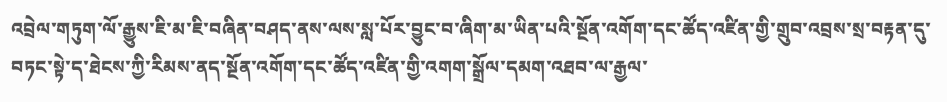འབྲེལ་གཏུག་ལོ་རྒྱུས་ཇི་མ་ཇི་བཞིན་བཤད་ནས་ལས་སླ་པོར་བྱུང་བ་ཞིག་མ་ཡིན་པའི་སྔོན་འགོག་དང་ཚོད་འཛིན་གྱི་གྲུབ་འབྲས་སྲ་བརྟན་དུ་བཏང་སྟེ་ད་ཐེངས་ཀྱི་རིམས་ནད་སྔོན་འགོག་དང་ཚོད་འཛིན་གྱི་འགག་སྒྲོལ་དམག་འཐབ་ལ་རྒྱལ་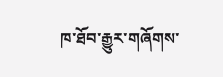ཁ་ཐོབ་རྒྱུར་གཞོགས་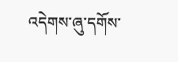འདེགས་ཞུ་དགོས་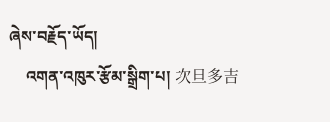ཞེས་བརྗོད་ཡོད།
    འགན་འཁུར་རྩོམ་སྒྲིག་པ། 次旦多吉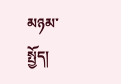མཉམ་སྤྱོད།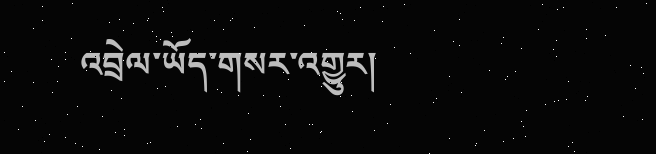འབྲེལ་ཡོད་གསར་འགྱུར།